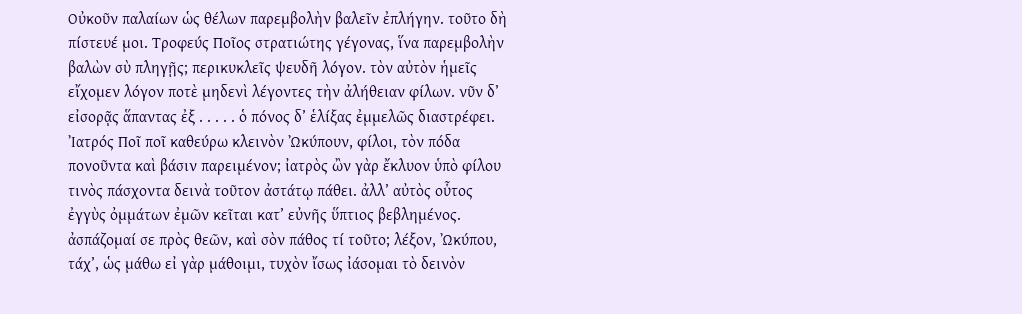Οὐκοῦν παλαίων ὡς θέλων παρεμβολὴν βαλεῖν ἐπλήγην. τοῦτο δὴ πίστευέ μοι. Τροφεύς Ποῖος στρατιώτης γέγονας, ἵνα παρεμβολὴν βαλὼν σὺ πληγῇς; περικυκλεῖς ψευδῆ λόγον. τὸν αὐτὸν ἡμεῖς εἴχομεν λόγον ποτὲ μηδενὶ λέγοντες τὴν ἀλήθειαν φίλων. νῦν δ’ εἰσορᾷς ἅπαντας ἐξ . . . . . ὁ πόνος δ’ ἑλίξας ἐμμελῶς διαστρέφει. Ἰατρός Ποῖ ποῖ καθεύρω κλεινὸν Ὠκύπουν, φίλοι, τὸν πόδα πονοῦντα καὶ βάσιν παρειμένον; ἰατρὸς ὢν γὰρ ἔκλυον ὑπὸ φίλου τινὸς πάσχοντα δεινὰ τοῦτον ἀστάτῳ πάθει. ἀλλ’ αὐτὸς οὗτος ἐγγὺς ὀμμάτων ἐμῶν κεῖται κατ’ εὐνῆς ὕπτιος βεβλημένος. ἀσπάζομαί σε πρὸς θεῶν, καὶ σὸν πάθος τί τοῦτο; λέξον, Ὠκύπου, τάχ’, ὡς μάθω εἰ γὰρ μάθοιμι, τυχὸν ἴσως ἰάσομαι τὸ δεινὸν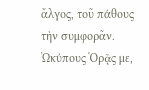ἄλγος, τοῦ πάθους τὴν συμφορᾶν. Ὠκύπους Ὁρᾷς με,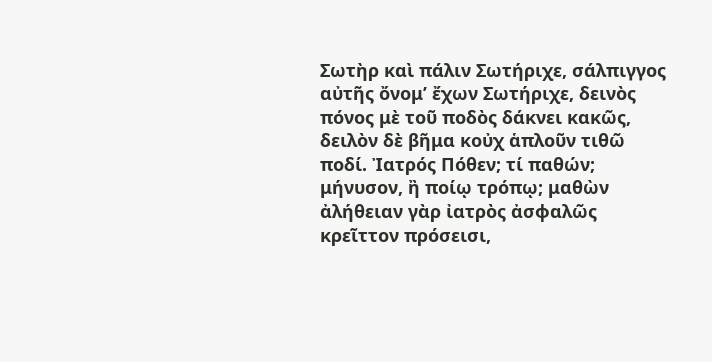Σωτὴρ καὶ πάλιν Σωτήριχε, σάλπιγγος αὐτῆς ὄνομ’ ἔχων Σωτήριχε, δεινὸς πόνος μὲ τοῦ ποδὸς δάκνει κακῶς, δειλὸν δὲ βῆμα κοὐχ ἁπλοῦν τιθῶ ποδί. Ἰατρός Πόθεν; τί παθών; μήνυσον, ἢ ποίῳ τρόπῳ; μαθὼν ἀλήθειαν γὰρ ἰατρὸς ἀσφαλῶς κρεῖττον πρόσεισι,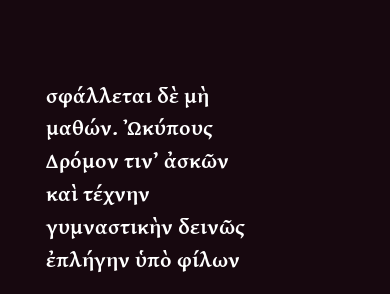σφάλλεται δὲ μὴ μαθών. Ὠκύπους Δρόμον τιν’ ἀσκῶν καὶ τέχνην γυμναστικὴν δεινῶς ἐπλήγην ὑπὸ φίλων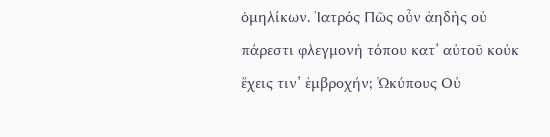ὁμηλίκων. Ἰατρός Πῶς οὖν ἀηδὴς οὐ πάρεστι φλεγμονὴ τόπου κατ’ αὐτοῦ κοὐκ ἔχεις τιν’ ἐμβροχήν; Ὠκύπους Οὐ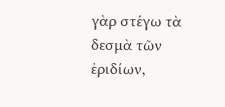γὰρ στέγω τὰ δεσμὰ τῶν ἐριδίων,